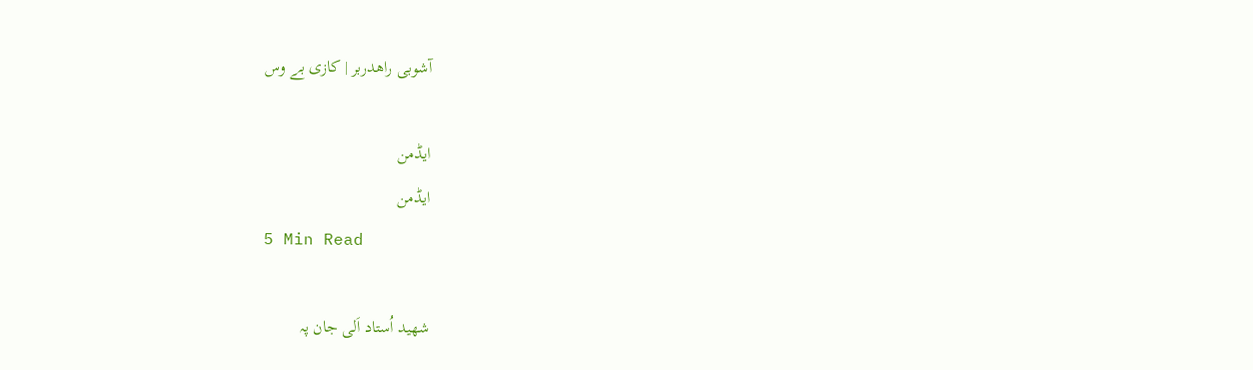آشوبی راھدربر | کازی بے وس

ایڈمن
ایڈمن
5 Min Read

شھید اُستاد اَلی جان پہ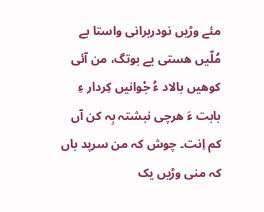مئے وڑیں نودربرانی واستا بے مُلّیں ھستی یے بوتگ، من آئی کوھیں بالاد ءُ جْوانیں کِردار ءِ بابت ءَ ھرچی نبشتہ بِہ کن آں کم اِنت۔ چوش کہ من سرپد باں کہ منی وڑیں یک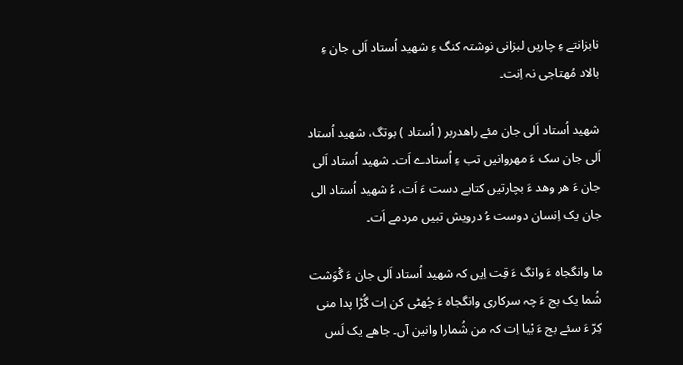نابزانتے ءِ چاریں لبزانی نوشتہ کنگ ءِ شھید اُستاد اَلی جان ءِ بالاد مُھتاجی نہ اِنت۔

شھید اُستاد اَلی جان مئے راھدربر ( اُستاد ) بوتگ، شھید اُستاد اَلی جان سک ءَ مھروانیں تب ءِ اُستادے اَت۔ شھید اُستاد اَلی جان ءَ ھر وھد ءَ بچارتیں کتابے دست ءَ اَت، ءُ شھید اُستاد الی جان یک اِنسان دوست ءُ درویش تبیں مردمے اَت۔

ما وانگجاہ ءَ وانگ ءَ قِت اِیں کہ شھید اُستاد اَلی جان ءَ گْوَشت شُما یک بج ءَ چہ سرکاری وانگجاہ ءَ چُھٹی کن اِت گُڑا پدا منی کِرّ ءَ سئے بج ءَ بْیا اِت کہ من شُمارا وانین آں۔ جاھے یک لَس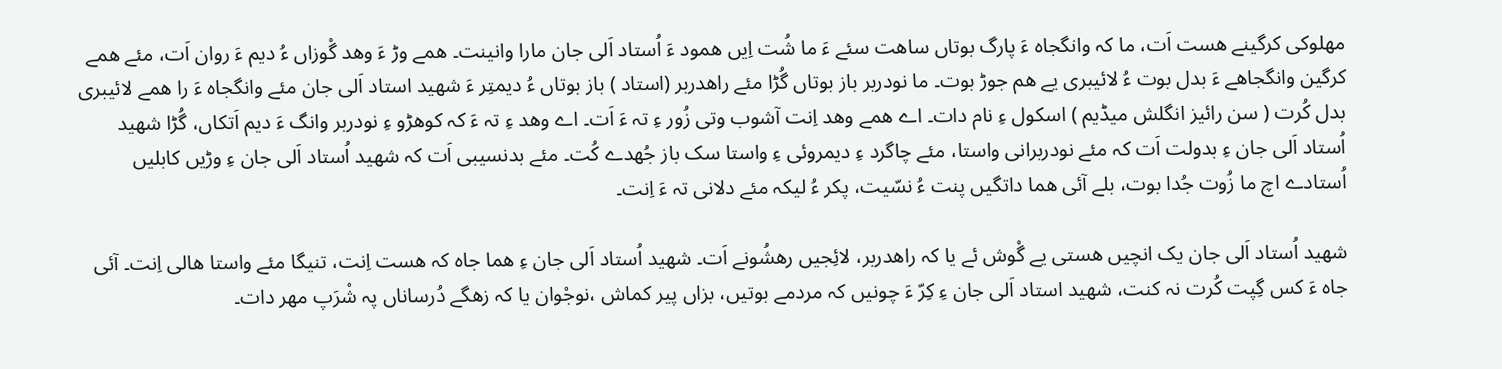مھلوکی کرگینے ھست اَت، ما کہ وانگجاہ ءَ پارگ بوتاں ساھت سئے ءَ ما شُت اِیں ھمود ءَ اُستاد اَلی جان مارا وانینت۔ ھمے وڑ ءَ وھد گْوزاں ءُ دیم ءَ روان اَت، مئے ھمے کرگین وانگجاھے ءَ بدل بوت ءُ لائیبری یے ھم جوڑ بوت۔ ما نودربر باز بوتاں گُڑا مئے راھدربر (استاد ) باز بوتاں ءُ دیمتِر ءَ شھید استاد اَلی جان مئے وانگجاہ ءَ را ھمے لائیبری بدل کُرت ( سن رائیز انگلش میڈیم ) اسکول ءِ نام دات۔ اے ھمے وھد اِنت آشوب وتی زُور ءِ تہ ءَ اَت۔ اے وھد ءِ تہ ءَ کہ کوھڑو ءِ نودربر وانگ ءَ دیم اَتکاں، گُڑا شھید اُستاد اَلی جان ءِ بدولت اَت کہ مئے نودربرانی واستا، مئے چاگرد ءِ دیمروئی ءِ واستا سک باز جُھدے کُت۔ مئے بدنسیبی اَت کہ شھید اُستاد اَلی جان ءِ وڑیں کابلیں اُستادے اچ ما زُوت جُدا بوت، بلے آئی ھما داتگیں پنت ءُ نسّیت، پکر ءُ لیکہ مئے دلانی تہ ءَ اِنت۔

شھید اُستاد اَلی جان یک انچیں ھستی یے گْوش ئے یا کہ راھدربر، لائِجیں رھشُونے اَت۔ شھید اُستاد اَلی جان ءِ ھما جاہ کہ ھست اِنت، تنیگا مئے واستا ھالی اِنت۔ آئی جاہ ءَ کس گِپت کُرت نہ کنت، شھید استاد اَلی جان ءِ کِرّ ءَ چونیں کہ مردمے بوتیں، بزاں پیر کماش ،نوجْوان یا کہ زھگے دُرساناں پہ شْرَپ مھر دات۔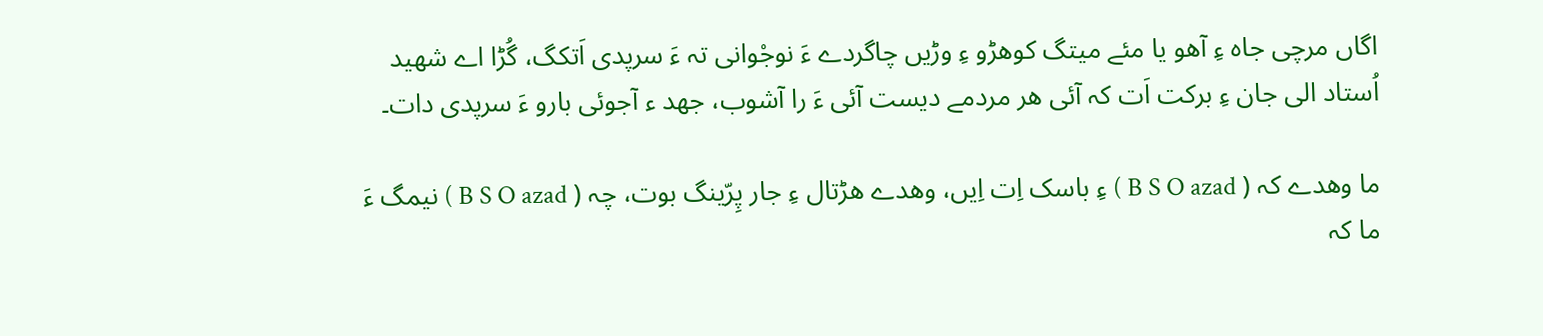اگاں مرچی جاہ ءِ آھو یا مئے میتگ کوھڑو ءِ وڑیں چاگردے ءَ نوجْوانی تہ ءَ سرپدی اَتکگ، گُڑا اے شھید اُستاد الی جان ءِ برکت اَت کہ آئی ھر مردمے دیست آئی ءَ را آشوب، جھد ء آجوئی بارو ءَ سرپدی دات۔

ما وھدے کہ ( B S O azad ) ءِ باسک اِت اِیں، وھدے ھڑتال ءِ جار پِرّینگ بوت، چہ ( B S O azad ) نیمگ ءَ ما کہ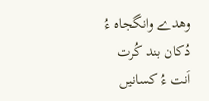وھدے وانگجاہ ءُ دُکان بند کُرت اَنت ءُ کسانیں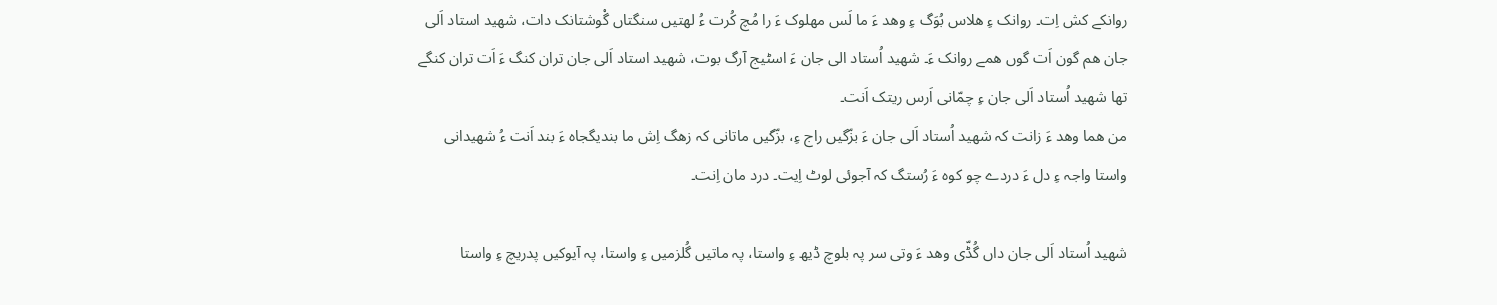روانکے کش اِت۔ روانک ءِ ھلاس بُوَگ ءِ وھد ءَ ما لَس مھلوک ءَ را مُچ کُرت ءُ لھتیں سنگتاں گْوشتانک دات، شھید استاد اَلی جان ھم گون اَت گوں ھمے روانک ءَ۔ شھید اُستاد الی جان ءَ اسٹیج آرگ بوت، شھید استاد اَلی جان تران کنگ ءَ اَت تران کنگے تھا شھید اُستاد اَلی جان ءِ چمّانی اَرس ریتک اَنت۔
من ھما وھد ءَ زانت کہ شھید اُستاد اَلی جان ءَ بزّگیں راج ءِ، بزّگیں ماتانی کہ زھگ اِش ما بندیگجاہ ءَ بند اَنت ءُ شھیدانی واستا واجہ ءِ دل ءَ دردے چو کوہ ءَ رُستگ کہ آجوئی لوٹ اِیت۔ درد مان اِنت۔

شھید اُستاد اَلی جان داں گُڈّی وھد ءَ وتی سر پہ بلوچ ڈیھ ءِ واستا، پہ ماتیں گُلزمیں ءِ واستا، پہ آیوکیں پدریچ ءِ واستا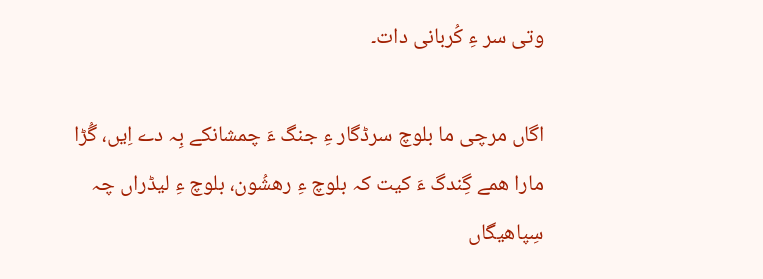وتی سر ءِ کُربانی دات۔

اگاں مرچی ما بلوچ سرڈگار ءِ جنگ ءَ چمشانکے بِہ دے اِیں، گُڑا مارا ھمے گِندگ ءَ کیت کہ بلوچ ءِ رھشُون، بلوچ ءِ لیڈراں چہ سِپاھیگاں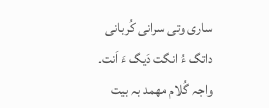ساری وتی سرانی کُربانی داتگ ءُ انگت دَیگ ءَ اَنت۔ واجہ گُلام مھمد بہ بیت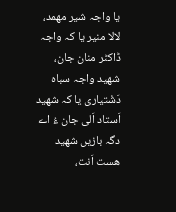یا واجہ شیر مھمد، لالا منیر یا کہ واجہ ڈاکٹر منان جان، شھید واجہ سباہ دَشْتیاری یا کہ شھید اَستاد اَلی جان ءُ اے دگہ بازیں شھید ھست اَنت،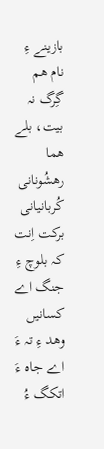بازینے ءِ نام ھم گِرگ نہ بیت، بلے ھما رھشُونانی کُربانیانی برکت اِنت کہ بلوچ ءِ جنگ اے کسانیں وھد ءِ تہ ءَ اے جاہ ءَ اتکگ ءُ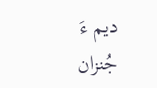دیم ءَ جُنزان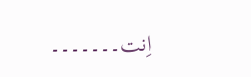اِنت۔۔۔۔۔۔۔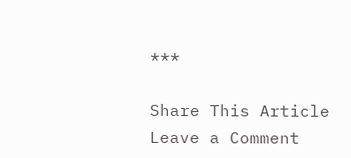***

Share This Article
Leave a Comment